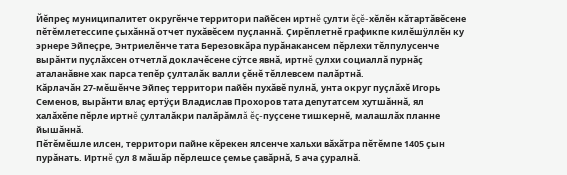Йĕпреç муниципалитет округĕнче территори пайĕсен иртнĕ çулти ĕçĕ-хĕлĕн кăтартăвĕсене пĕтĕмлетессипе çыхăннă отчет пухăвĕсем пуçланнă. Çирĕплетнĕ графикпе килĕшÿллĕн ку эрнере Эйпеçре, Энтриелĕнче тата Березовкăра пурăнакансем пĕрлехи тĕлпулусенче вырăнти пуçлăхсен отчетлă доклачĕсене сÿтсе явнă, иртнĕ çулхи социаллă пурнăç аталанăвне хак парса тепĕр çулталăк валли çĕнĕ тĕллевсем палăртнă.
Кăрлачăн 27-мĕшĕнче Эйпеç территори пайĕн пухăвĕ пулнă, унта округ пуçлăхĕ Игорь Семенов, вырăнти влаç ертÿçи Владислав Прохоров тата депутатсем хутшăннă, ял халăхĕпе пĕрле иртнĕ çулталăкри палăрăмлă ĕç-пуçсене тишкернĕ, малашлăх планне йышăннă.
Пĕтĕмĕшле илсен, территори пайне кĕрекен ялсенче хальхи вăхăтра пĕтĕмпе 1405 çын пурăнать. Иртнĕ çул 8 мăшăр пĕрлешсе çемье çавăрнă, 5 ача çуралнă.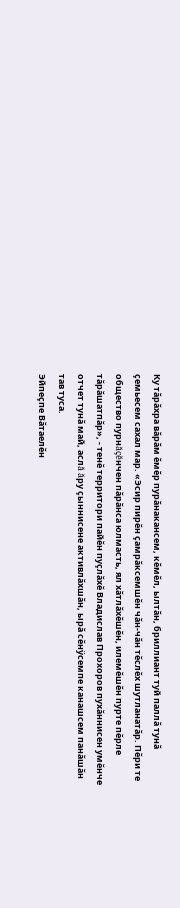Ку тăрăхра вăрăм ĕмĕр пурăнакансем, кĕмĕл, ылтăн, бриллиант туй паллă тунă çемьесем сахал мар. «Эсир пирĕн çамрăксемшĕн чăн-чăн тĕслĕх шутланатăр. Пĕри те общество пурнăçĕнчен пăрăнса юлмасть, ял хăтлăхĕшĕн, илемĕшĕн пурте пĕрле тăрăшатпăр», - тенĕ территори пайĕн пуçлăхĕ Владислав Прохоров пухăннисен умĕнче отчет тунă май, аслă ăру çыннисене активлăхшăн, ырă сĕнÿсемпе канашсем панăшăн тав туса.
Эйпеçпе Вăтаелĕн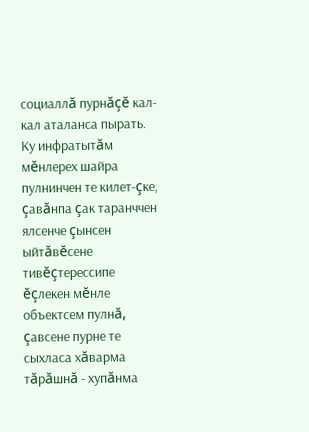социаллă пурнăçĕ кал-кал аталанса пырать. Ку инфратытăм мĕнлерех шайра пулнинчен те килет-çке, çавăнпа çак таранччен ялсенче çынсен ыйтăвĕсене тивĕçтерессипе ĕçлекен мĕнле объектсем пулнă, çавсене пурне те сыхласа хăварма тăрăшнă - хупăнма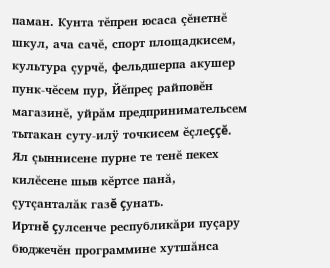паман. Кунта тĕпрен юсаса çĕнетнĕ шкул, ача сачĕ, спорт площадкисем, культура çурчĕ, фельдшерпа акушер пунк-чĕсем пур, Йĕпреç райповĕн магазинĕ, уйрăм предпринимательсем тытакан суту-илÿ точкисем ĕçлеççĕ. Ял çыннисене пурне те тенĕ пекех килĕсене шыв кĕртсе панă, çутçанталăк газĕ çунать.
Иртнĕ çулсенче республикăри пуçару бюджечĕн программине хутшăнса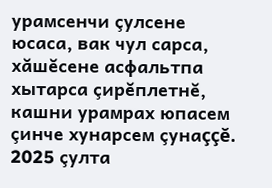урамсенчи çулсене юсаса, вак чул сарса, хăшĕсене асфальтпа хытарса çирĕплетнĕ, кашни урамрах юпасем çинче хунарсем çунаççĕ. 2025 çулта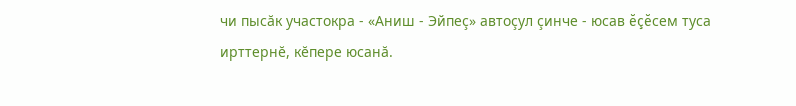чи пысăк участокра - «Аниш - Эйпеç» автоçул çинче - юсав ĕçĕсем туса ирттернĕ, кĕпере юсанă.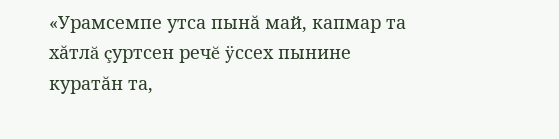«Урамсемпе утса пынă май, капмар та хăтлă çуртсен речĕ ÿссех пынине куратăн та,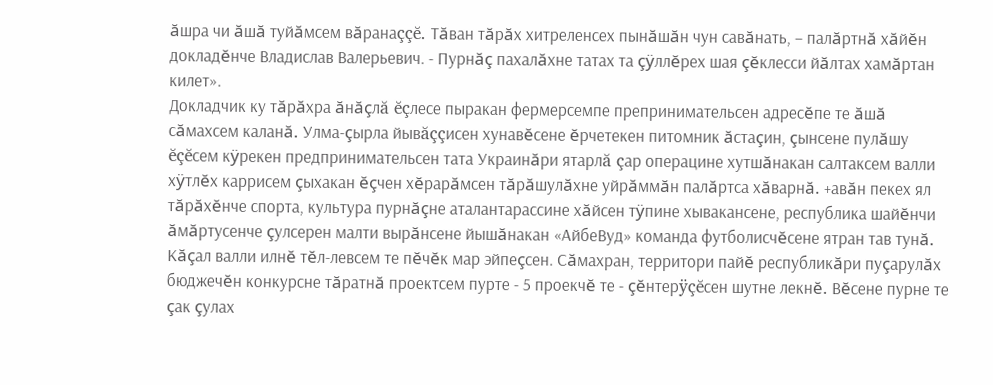ăшра чи ăшă туйăмсем вăранаççĕ. Тăван тăрăх хитреленсех пынăшăн чун савăнать, – палăртнă хăйĕн докладĕнче Владислав Валерьевич. - Пурнăç пахалăхне татах та çÿллĕрех шая çĕклесси йăлтах хамăртан килет».
Докладчик ку тăрăхра ăнăçлă ĕçлесе пыракан фермерсемпе препринимательсен адресĕпе те ăшă сăмахсем каланă. Улма-çырла йывăççисен хунавĕсене ĕрчетекен питомник ăстаçин, çынсене пулăшу ĕçĕсем кÿрекен предпринимательсен тата Украинăри ятарлă çар операцине хутшăнакан салтаксем валли хÿтлĕх каррисем çыхакан ĕçчен хĕрарăмсен тăрăшулăхне уйрăммăн палăртса хăварнă. +авăн пекех ял тăрăхĕнче спорта, культура пурнăçне аталантарассине хăйсен тÿпине хывакансене, республика шайĕнчи ăмăртусенче çулсерен малти вырăнсене йышăнакан «АйбеВуд» команда футболисчĕсене ятран тав тунă.
Кăçал валли илнĕ тĕл-левсем те пĕчĕк мар эйпеçсен. Сăмахран, территори пайĕ республикăри пуçарулăх бюджечĕн конкурсне тăратнă проектсем пурте - 5 проекчĕ те - çĕнтерÿçĕсен шутне лекнĕ. Вĕсене пурне те çак çулах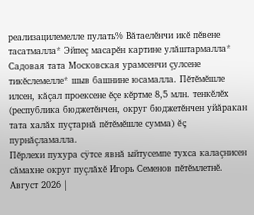реализацилемелле пулать% Вăтаелĕнчи икĕ пĕвене тасатмалла* Эйпеç масарĕн картине улăштармалла* Садовая тата Московская урамсенчи çулсене тикĕслемелле* шыв башнине юсамалла. Пĕтĕмĕшле илсен, кăçал проексене ĕçе кĕртме 8,5 млн. тенкĕлĕх (республика бюджетĕнчен, округ бюджетĕнчен уйăракан тата халăх пуçтарнă пĕтĕмĕшле сумма) ĕç пурнăçламалла.
Пĕрлехи пухура сÿтсе явнă ыйтусемпе тухса калаçнисен сăмахне округ пуçлăхĕ Игорь Семенов пĕтĕмлетнĕ.
Август 2026 |